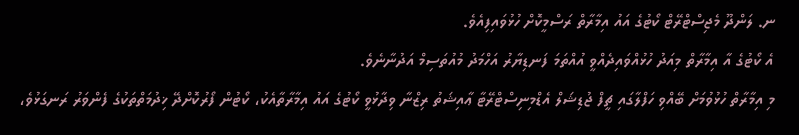ނ. ލަންދޫ މެޖިސްޓްރޭޓް ކޯޓުގެ އައު އިމާރާތް ރަސްމީކޮށް ހުޅުވައިފިއެވެ.
އެ ކޯޓުގެ އާ އިމާރާތް މިއަދު ހުޅުއްވައިދެއްވީ އުއްތަމަ ފަނޑިޔާރު އަހްމަދު މުއުތަސިމް އަދުނާނެވެ.
މި އިމާރާތް ހުޅުވުމަށް ބޭއްވި ހަފްލާގައި ޗީފް ޖުޑިޝަލް އެޑްމިނިސްޓްރޭޓާ ޢާއިޝަތު ރިޒްނާ ވިދާޅުވީ ކޯޓުގެ އައު އިމާރާތާއެކު، ކޯޓުން ފޯރުކޮށްދޭ ޚިދުމަތްތަކުގެ ފެންވަރު ރަނގަޅުވެ،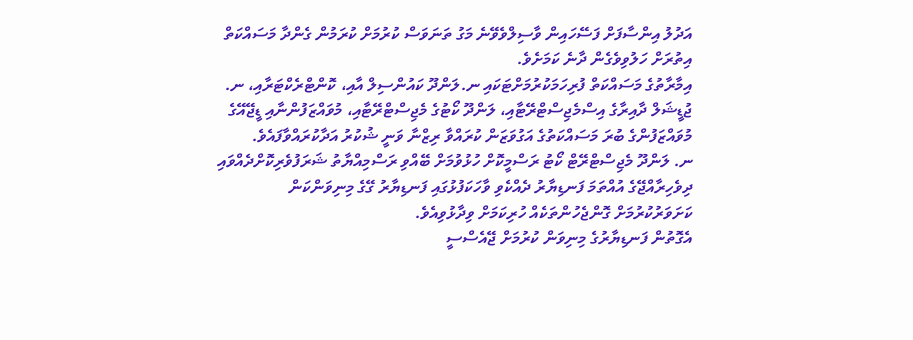އަދުލު އިންސާފަށް ފަސޭހައިން ވާސިލްވެވޭނެ މަގު ތަނަވަސް ކުރުމަށް ކުރަމުން ގެންދާ މަސައްކަތް އިތުރަށް ހަލުވިވެގެން ދާނެ ކަމަށެވެ.
އިމާރާތުގެ މަސައްކަތް ފުރިހަމަކުރުމަށްޓަކައި ނ.ލަންދޫ ކައުންސިލް އާއި، ކޮންޓްރެކްޓަރާއި، ނ. ޖުޑީޝަލް ދާއިރާގެ އިސްމެޖިސްޓްރޭޓާއި، ލަންދޫ ކޯޓުގެ މެޖިސްޓްރޭޓާއި، މުވައްޒަފުންނާއި ޑީޖޭއޭގެ މުވައްޒަފުންގެ ބުރަ މަސައްކަތުގެ އަގުވަޒަން ކުރައްވާ ރިޒްނާ ވަނީ ޝުކުރު އަދާކުރައްވާފައެވެ.
ނ. ލަންދޫ މެޖިސްޓްރޭޓް ކޯޓު ރަސްމީކޮށް ހުޅުވުމަށް ބޭއްވި ރަސްމިއްޔާތު ޝަރަފުވެރިކޮށްދެއްވައި ދިވެހިރާއްޖޭގެ އުއްތަމަ ފަނޑިޔާރު ދެއްކެވި ވާހަކަފުޅުގައި ފަނޑިޔާރު ގޭގެ މިނިވަންކަން ކަށަވަރުކުރުމަށް ގޮންޖެހުންތަކެއް ހުރިކަމަށް ވިދާޅުވިއެވެ.
އެގޮތުން ފަނޑިޔާރުގެ މިނިވަން ކުރުމަށް ޖޭއެސްސީ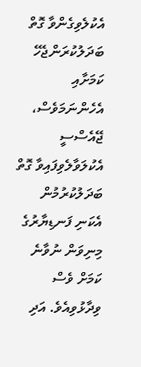އެކުލެވިގެންވާ ގޮތް ބަދަލުކުރަންޖެހޭ ކަމަށާއި އެހެންނަމަވެސް، ޖޭއެސްސީ އެކުލަވާލެވިފައިވާ ގޮތް ބަދަލުކުރުމުން އެކަނި ފަނޑިޔާރުގެ މިނިވަން ނުވާނެ ކަމަށް ވެސް ވިދާޅުވިއެވެ. އަދި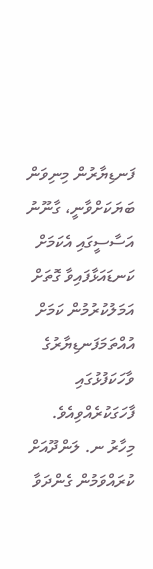ފަނޑިޔާރުން މިނިވަން ބަޔަކަށްވާނީ، ގާނޫނު އަސާސީގައި އެކަމަށް ކަނޑައަޅާފައިވާ ގޮތަށް އަމަލުކުރުމުން ކަމަށް އުއްތަމަފަނޑިޔާރުގެ ވާހަކަފުޅުގައި ފާހަގަކުރެއްވިއެވެ.
މިހާރު ނ. ލަންދޫއަށް ކުރައްވަމުން ގެންދަވާ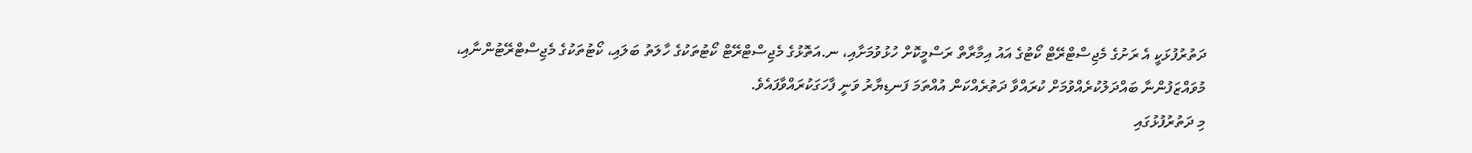ދަތުރުފުޅަކީ އެ ރަށުގެ މެޖިސްޓްރޭޓް ކޯޓުގެ އައު އިމާރާތް ރަސްމީކޮށް ހުޅުވުމަށާއި، ނ.އަތޮޅުގެ މެޖިސްޓްރޭޓް ކޯޓުތަކުގެ ހާލަތު ބަލައި، ކޯޓުތަކުގެ މެޖިސްޓްރޭޓުންނާއި، މުވައްޒަފުންނާ ބައްދަލުކުރެއްވުމަށް ކުރައްވާ ދަތުރެއްކަން އުއްތަމަ ފަނޑިޔާރު ވަނީ ފާހަގަކުރައްވާފައެވެ.
މި ދަތުރުފުޅުގައި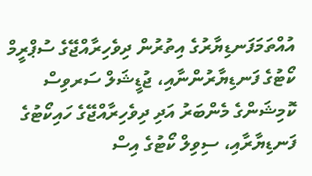އުއްތަމަފަނޑިޔާރުގެ އިތުރުން ދިވެހިރާއްޖޭގެ ސުޕްރީމް ކޯޓުގެ ފަނޑިޔާރުންނާއި، ޖުޑީޝަލް ސަރވިސް ކޮމިޝަންގެ މެންބަރު އަދި ދިވެހިރާއްޖޭގެ ހައިކޯޓުގެ ފަނޑިޔާރާއި، ސިވިލް ކޯޓުގެ އިސް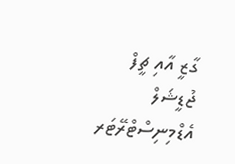ގާޒީ އާއި ޗީފް ޖުޑީޝަލް އެޑްމިނިސްޓްރޭޓަރ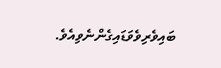ބައިވެރިވެވަޑައިގެންނެވިއެވެ.